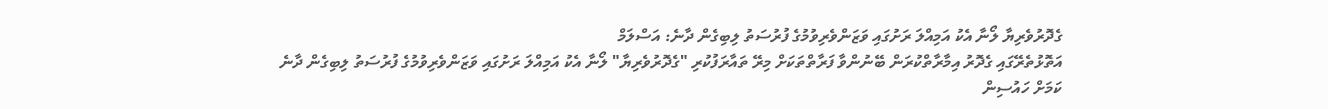ގެދޮރުވެރިޔާ ލޯނާ އެކު އަމިއްލަ ރަށުގައި ވަޒަންވެރިވުމުގެ ފުރުސަތު ލިބިގެން ދާނެ: އަސްލަމް
އަތޮޅުތެރޭގައި ގެދޮރު އިމާރާތްކުރަން ބޭނުންވާ ފަރާތްތަކަށް މިރޭ ތައާރަފުކުރި "ގެދޮރުވެރިޔާ" ލޯނާ އެކު އަމިއްލަ ރަށުގައި ވަޒަންވެރިވުމުގެ ފުރުސަތު ލިބިގެން ދާނެ ކަމަށް ހައުސިން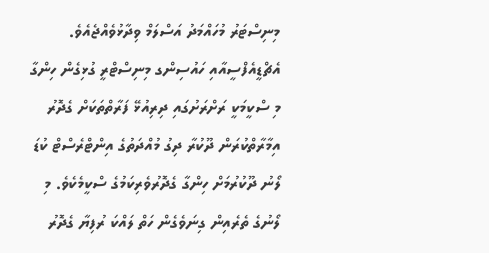މިނިސްޓަރު މުހައްމަދު އަސްލަމް ވިދާޅުވެއްޖެއެވެ.
އެޗްޑީއެފްސީއާއި ހައުސިންގ މިނިސްޓްރީ ގުޅިގެން ހިންގާ މި ސްކީމަކީ ރަށްރަށުގައި ދިރިއުޅޭ ފަރާތްތަކަށް ގެދޮރު އިމާރާތްކުރަން ދޫކުރާ ދިގު މުއްދަތުގެ އިންޓްރެސްޓް ކުޑަ ލޯނު ދޫކުރުމަށް ހިންގާ ގެދޮރުވެރިކަމުގެ ސްކީމެކެވެ. މި ލޯނުގެ ތެރެއިން ގިނަވެގެން ހަތް ލައްކަ ރުފިޔާ ގެދޮރު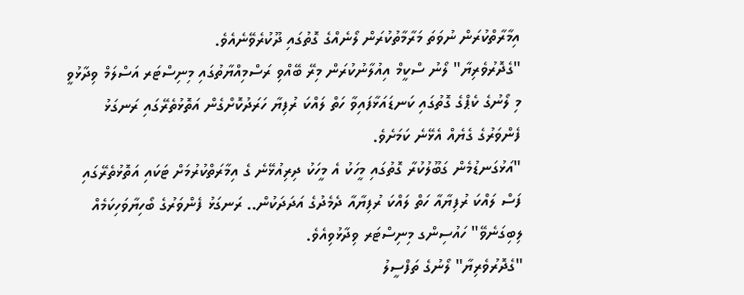އިމާރާތްކުރަން ނުވަތަ މަރާމާތުކުރަން ލޯނެއްގެ ގޮތުގައި ދޫކުރެވޭނެއެވެ.
"ގެދޮރުވެރިޔާ" ލޯނު ސްކީމް އިއުލާނުކުރަން މިރޭ ބޭއްވި ރަސްމިއްޔާތުގައި މިނިސްޓަރ އަސްލަމް ވިދާޅުވީ މި ލޯނުގެ ކެޕްގެ ގޮތުގައި ކަނޑައަޅާފައިވާ ހަތް ލައްކަ ރުފިޔާ ހަރަދުކޮށްގެން އަތޮޅުތެރޭގައި ރަނގަޅު ފެންވަރުގެ ގެޔެއް އެޅޭނެ ކަމަށެވެ.
"އަޅުގަނޑުމެން ގަބޫލުކުރާ ގޮތުގައި މީހަކު އެ މީހަކު ދިރިއުޅޭނެ ގެ އިމާރަތްކުރުމަށް ޓަކައި އަތޮޅުތެރޭގައި ފަސް ލައްކަ ރުފިޔާއާ ހަތް ލައްކަ ރުފިޔާއާ ދެމެދުގެ އަދަދަކުން.. ރަނގަޅު ފެންވަރުގެ ބޯހިޔާވަހިކަމެއް ލިބިގަނެވޭ" ހައުސިންގ މިނިސްޓަރ ވިދާޅުވިއެވެ.
"ގެދޮރުވެރިޔާ" ލޯނުގެ ތަފްސީލު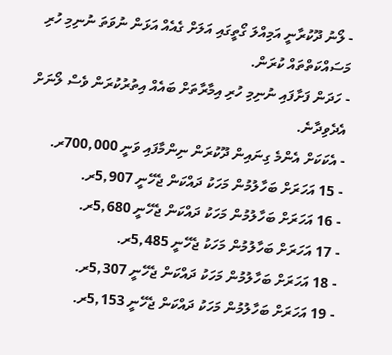- ލޯނު ދޫކުރާނީ އަމިއްލަ ގޯތީގައި އަލަށް ގެއެއް އަޅަން ނުވަތަ ނުނިމި ހުރި މަސައްކަތްތައް ކުރަން.
- ހަދަން ފަށާފައި ނުނިމި ހުރި އިމާރާތަށް ބައެއް އިތުރުކުރަން ވެސް ލޯނަށް އެދެވިދާނެ.
- އެކަކަށް އެންމެ ގިނައިން ދޫކުރަން ނިންމާފައި ވަނީ 700,000ރ.
- 15 އަހަރަށް ބަހާލުމުން މަހަކު ދައްކަން ޖެހޭނީ 5,907ރ.
- 16 އަހަރަށް ބަހާލުމުން މަހަކު ދައްކަން ޖެހޭނީ 5,680ރ.
- 17 އަހަރަށް ބަހާލުމުން މަހަކު ޖެހޭނީ 5,485ރ.
- 18 އަހަރަށް ބަހާލުމުން މަހަކު ދައްކަން ޖެހޭނީ 5,307ރ.
- 19 އަހަރަށް ބަހާލުމުން މަހަކު ދައްކަން ޖެހޭނީ 5,153ރ.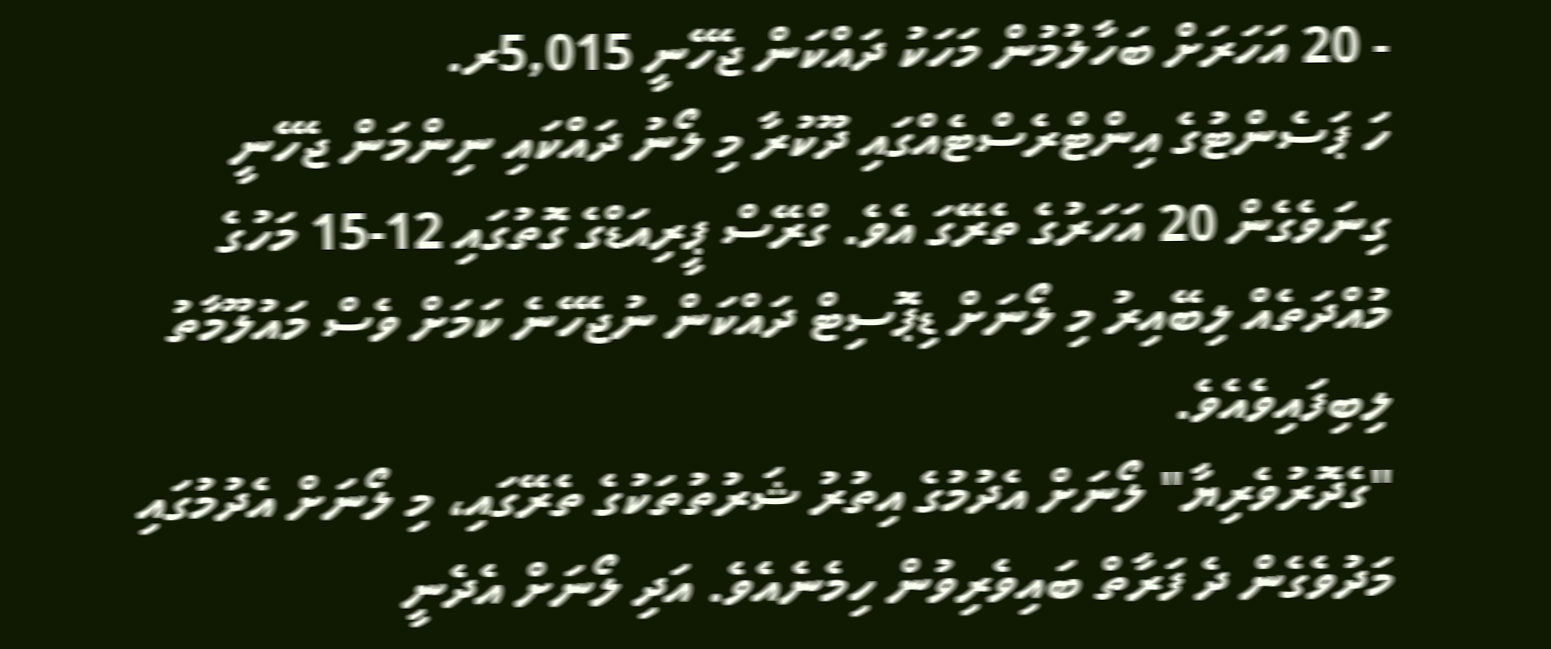- 20 އަހަރަށް ބަހާލުމުން މަހަކު ދައްކަން ޖެހޭނީ 5,015ރ.
ހަ ޕަސެންޓުގެ އިންޓްރެސްޓެއްގައި ދޫކުރާ މި ލޯނު ދައްކައި ނިންމަން ޖެހޭނީ ގިނަވެގެން 20 އަހަރުގެ ތެރޭގަ އެވެ. ގްރޭސް ޕީރިއަޑްގެ ގޮތުގައި 12-15 މަހުގެ މުއްދަތެއް ލިބޭއިރު މި ލޯނަށް ޑިޕޮސިޓް ދައްކަން ނުޖެހޭނެ ކަމަށް ވެސް މައުލޫމާތު ލިބިފައިވެއެވެ.
"ގެދޮރުވެރިޔާ" ލޯނަށް އެދުމުގެ އިތުރު ޝަރުތުތަކުގެ ތެރޭގައި، މި ލޯނަށް އެދުމުގައި މަދުވެގެން ދެ ފަރާތް ބައިވެރިވުން ހިމެނެއެވެ. އަދި ލޯނަށް އެދެނީ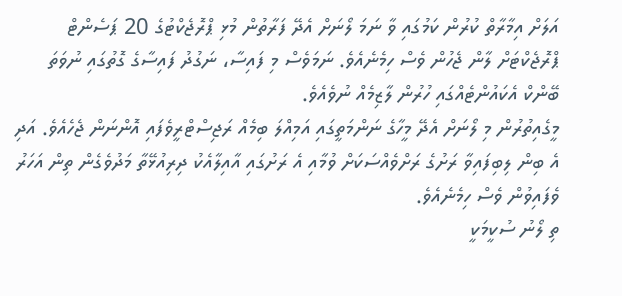އަލަށް އިމާރާތް ކުރުން ކަމުގައި ވާ ނަމަ ލޯނަށް އެދޭ ފަރާތުން މުޅި ޕްރޮޖެކްޓުގެ 20 ޕަސެންޓް ޕްރޮޖެކްޓަށް ލާން ޖެހުން ވެސް ހިމެނެއެވެ. ނަމަވެސް މި ފައިސާ، ނަގުދު ފައިސާގެ ގޮތުގައި ނުވަތަ ބޭންކް އެކައުންޓެއްގައި ހުރުން ލާޒިމެއް ނުވެއެވެ.
މީގެއިތުރުން މި ލޯނަށް އެދޭ މީހާގެ ނަންމަތީގައި އަމިއްލަ ބިމެއް ރަޖިސްޓްރީވެފައި އޮންނަން ޖެހެއެވެ. އަދި އެ ބިން ލިބިފައިވާ ރަށުގެ ރަށްވެއްސަކަށް ވުމާއި އެ ރަށުގައި އާއިލާއެކު ދިރިއުޅޭތާ މަދުވެގެން ތިން އަހަރު ވެފައިވުން ވެސް ހިމެނެއެވެ.
ތި ލޯނު ސުކީމަކީ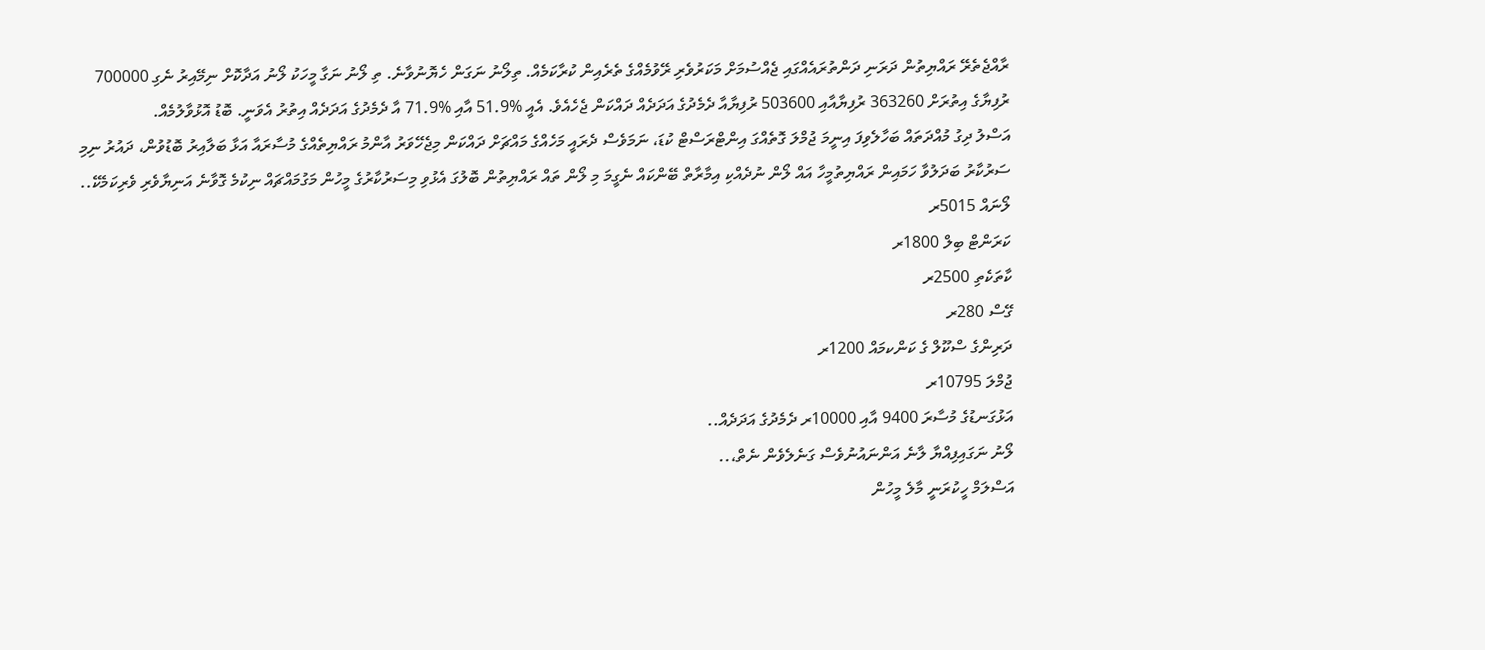ރާއްޖެތެރޭ ރައްޔިތުން ދަރަނި ދަންތުރައެއްގައި ޖެއްސުމަށް މަކަރުވެރި ރޭވުމެއްގެ ތެރެއިން ކުރާކަމެއް. ތިލޯނު ނަގަން ހެޔޮނުވާނެ. ތި ލޯނު ނަގާ މީހަކު ލޯނު އަދާކޮށް ނިމޭއިރު ނެގި 700000 ރުފިޔާގެ އިތުރަށް 363260 ރުފިޔާއާއި 503600 ރުފިޔާއާ ދެމެދުގެ އަދަދެއް ދައްކަން ޖެހެއެވެ. އެއީ %51.9 އާއި %71.9 އާ ދެމެދުގެ އަދަދެއް އިތުރު އެވަނީ. ބޮޑު އޮޅުވާލުމެއް.
އަސްލު ދިގު މުއްދަތައް ބަހާލެވިފަ އިނީމަ ޖުމްލަ ގޮތެއްގަ އިންޓްރަސްޓް ކުޑަ، ނަމަވެސް ދެރައީ މަހެއްގެ މައްޗަށް ދައްކަން މިޖެހޭވަރު އާންމު ރައްޔިތެއްގެ މުސާރައާ އަޅާ ބަލާއިރު ބޮޑުވުން، ދައުރު ނިމި ސަރުކާރު ބަދަލުވާ ހަމައިން ރައްޔިތުމީހާ އައް ލޯން ނުދެއްކި އިމާރާތް ބޭންކައް ނެގީމަ މި ލޯން ތައް ރައްޔިތުން ބޮލުގަ އެޅުވި މިސަރުކާރުގެ މީހުން މަގުމައްޗައް ނިކުމެ ގޮވާނެ އަނިޔާވެރި ވެރިކަމެކޭ..
ލޯނައް 5015ރ
ކަރަންޓް ބިލް 1800ރ
ކާތަކެތި 2500ރ
ގޭސް 280ރ
ދަރިންގެ ސްކޫލް ގެ ކަންކމައް 1200ރ
ޖުމްލަ 10795ރ
އަޅުގަނޑުގެ މުސާރަ 9400 އާއި 10000ރ ދެމެދުގެ އަދަދެއް..
ލޯނު ނަގައިފިއްޔާ ލާނެ އަންނައުނުވެސް ގަނެލެވެން ނެތް،..
އަސްލަމް ހީކުރަނީ މާލެ މީހުން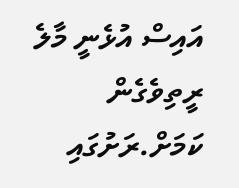އައިސް އުޅެނީ މާލެ ރީތިވެގެން ކަމަށް.ރަށުގައި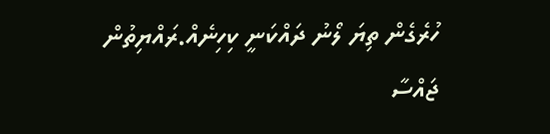ހުރެގެން ތިޔަ ލޯނު ދައްކަނީ ކިހިނެއް.ރައްޔިތުން ޖައްސާ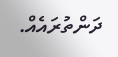ދަންތުރައެއް.